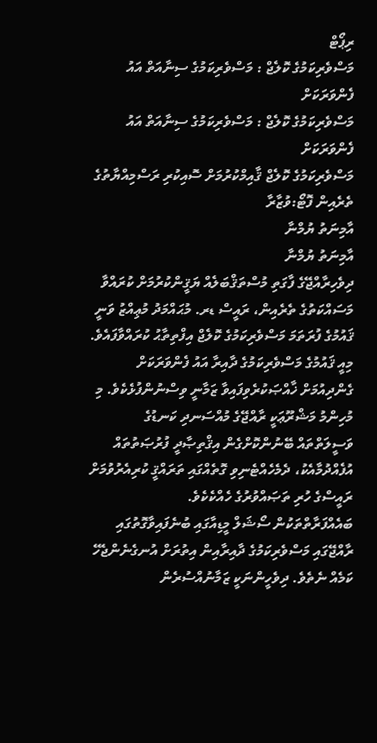ރިޕޯޓް
މަސްވެރިކަމުގެ ކޮލެޖް : މަސްވެރިކަމުގެ ސިނާއަތް އައު ފެންވަރަކަށް
މަސްވެރިކަމުގެ ކޮލެޖް : މަސްވެރިކަމުގެ ސިނާއަތް އައު ފެންވަރަކަށް
މަސްވެރިކަމުގެ ކޮލެޖް ޤާއިމްކުރުމަށް ސޮއިކުރި ރަސްމިއްޔާތުގެ ތެރެއިން ފޮޓޯ:ވުޒާރާ
އާމިނަތު ޔުމްނާ
އާމިނަތު ޔުމްނާ
ދިވެހިރާއްޖޭގެ ފާގަތި މުސްތަޤްބަލެއް ޔަޤީންކުރުމަށް ކުރައްވާ މަސައްކަތުގެ ތެރެއިން، ރައީސް ޑރ. މުޙައްމަދު މުޢިއްޒު ވަނީ ޤައުމުގެ ފުރަތަމަ މަސްވެރިކަމުގެ ކޮލެޖް އިފްތިތާޙު ކުރައްވާފައެވެ. މިއީ ޤައުމުގެ މަސްވެރިކަމުގެ ދާއިރާ އައު ފެންވަރަކަށް ގެންދިއުމަށް ޚާއްޞަކުރެވިފައިވާ ޒަމާނީ ވިސްނުންފުޅެކެވެ. މި މުހިންމު މަޝްރޫޢަކީ ރާއްޖޭގެ މުއްސަނދި ކަނޑުގެ ވަސީލަތްތައް ބޭނުންކޮށްގެން އިޤްތިޞާދީ ފުރުޞަތުތައް އުފެއްދުމާއެކު، ދެމެހެއްޓެނިވި ގޮތެއްގައި ތަރައްޤީ ކުރިއެރުވުމަށް ރައީސްގެ ހުރި ތަޞައްވުރުގެ ހެއްކެކެވެ.
ބައެއްފަރާތްތަކުން ސޯޝަލް މީޑިއާގައި ބުނެފައިވާގޮތުގައި ރާއްޖޭގައި މަސްވެރިކަމުގެ ދާއިރާއިން އިތުރަށް އުނގެނެންޖެހޭ ކަމެއް ނެތެވެ. ދިވެހީންނަކީ ޒަމާނުއްސުރެން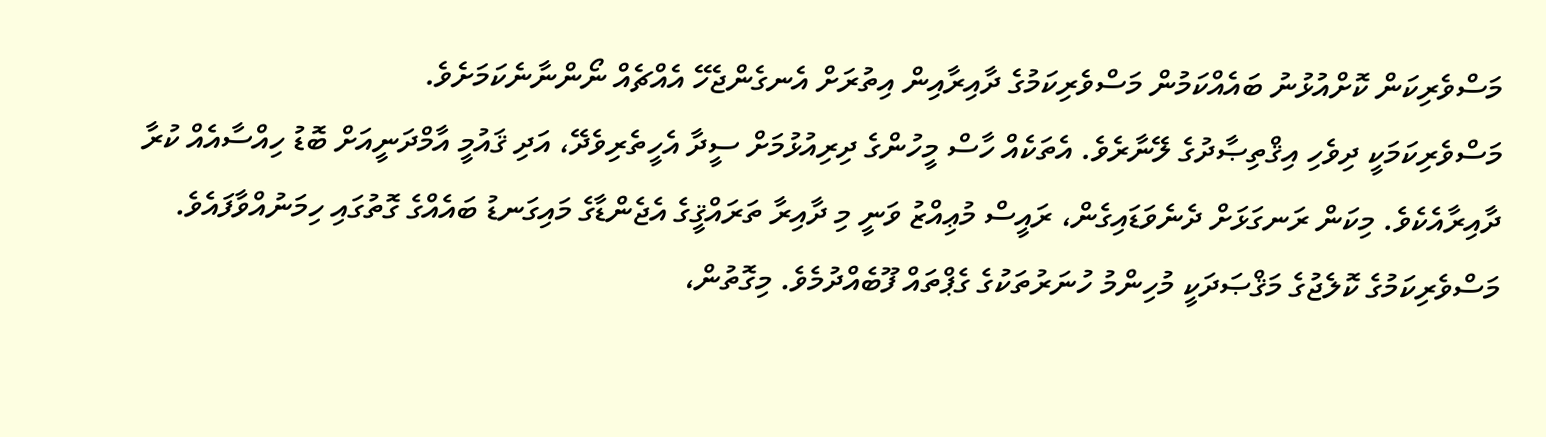މަސްވެރިކަން ކޮށްއުޅުނު ބައެއްކަމުން މަސްވެރިކަމުގެ ދާއިރާއިން އިތުރަށް އެނގެންޖެހޭ އެއްޗެއް ނޯންނާނެކަމަށެވެ.
މަސްވެރިކަމަކީ ދިވެހި އިޤްތިޞާދުގެ ލޭނާރެވެ. އެތަކެއް ހާސް މީހުންގެ ދިރިއުޅުމަށް ސީދާ އެހީތެރިވެދޭ، އަދި ޤައުމީ އާމްދަނީއަށް ބޮޑު ހިއްސާއެއް ކުރާ ދާއިރާއެކެވެ. މިކަން ރަނގަޅަށް ދެނެވަޑައިގެން، ރައީސް މުޢިއްޒު ވަނީ މި ދާއިރާ ތަރައްޤީގެ އެޖެންޑާގެ މައިގަނޑު ބައެއްގެ ގޮތުގައި ހިމަނުއްވާފައެވެ. މަސްވެރިކަމުގެ ކޮލެޖުގެ މަޤްޞަދަކީ މުހިންމު ހުނަރުތަކުގެ ގެޕްތައް ފޫބެއްދުމެވެ. މިގޮތުން،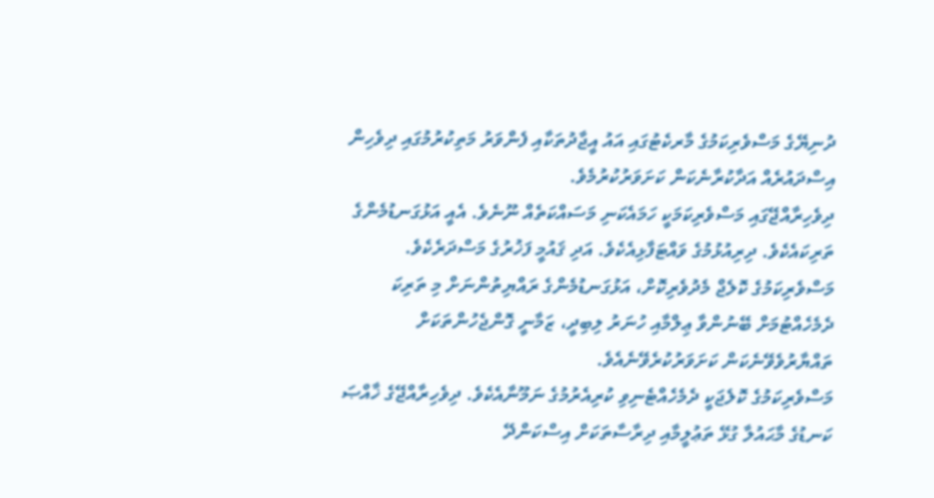ދުނިޔޭގެ މަސްވެރިކަމުގެ މާރކެޓުގައި އައު އީޖާދުތަކާއި ފެންވަރު މަތިކުރުމުގައި ދިވެހިން އިސްދައުރެއް އަދާކުރާނެކަން ކަށަވަރުކުރުމެވެ.
ދިވެހިރާއްޖޭގައި މަސްވެރިކަމަކީ ހަމައެކަނި މަސައްކަތެއް ނޫނެވެ. އެއީ އަޅުގަނޑުމެންގެ ތަރިކައެކެވެ. ދިރިއުޅުމުގެ ވައްޓަފާޅިއެކެވެ. އަދި ޤައުމީ ފަޚުރުގެ މަސްދަރެކެވެ. މަސްވެރިކަމުގެ ކޮލެޖް މެދުވެރިކޮށް، އަޅުގަނޑުމެންގެ ރައްޔިތުންނަށް މި ތަރިކަ ދެމެހެއްޓުމަށް ބޭނުންވާ ޢިލްމާއި ހުނަރު ލިބިދީ، ޒަމާނީ ގޮންޖެހުންތަކަށް ތައްޔާރުވެވޭނެކަން ކަށަވަރުކުރެވޭނެއެވެ.
މަސްވެރިކަމުގެ ކޮލެޖަކީ ދެމެހެއްޓެނިވި ކުރިއެރުމުގެ ނަމޫނާއެކެވެ. ދިވެހިރާއްޖޭގެ ޚާއްޞަ ކަނޑުގެ މާޙައުލާ ގުޅޭ ތަޢުލީމާއި ދިރާސާތަކަށް އިސްކަންދޭ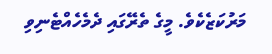މަރުކަޒެކެވެ. މީގެ ތެރޭގައި ދެމެހެއްޓެނިވި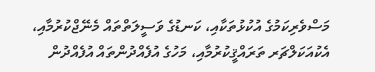މަސްވެރިކަމުގެ އުކުޅުތަކާއި، ކަނޑުގެ ވަސީލަތްތައް މެނޭޖްކުރުމާއި، އެކުއަކަލްޗަރ ތަރައްޤީކުރުމާއި، މަހުގެ އުފެއްދުންތައް އުފެއްދުން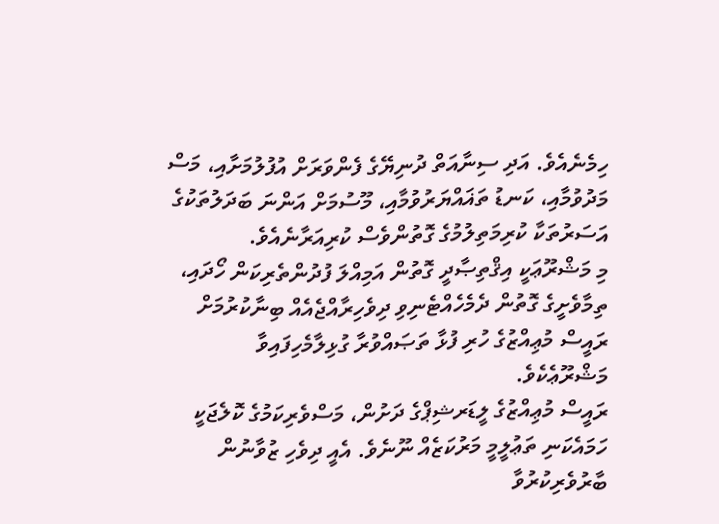ހިމެނެއެވެ. އަދި ސިނާއަތް ދުނިޔޭގެ ފެންވަރަށް އުފުލުމަށާއި، މަސް މަދުވުމާއި، ކަނޑު ތަޣައްޔަރުވުމާއި، މޫސުމަށް އަންނަ ބަދަލުތަކުގެ އަސަރުތަކާ ކުރިމަތިލުމުގެ ގޮތުންވެސް ކުރިއަރާނެއެވެ.
މި މަޝްރޫޢަކީ އިޤްތިޞާދީ ގޮތުން އަމިއްލަ ފުދުންތެރިކަން ހޯދައި، ތިމާވެށީގެ ގޮތުން ދެމެހެއްޓެނިވި ދިވެހިރާއްޖެއެއް ބިނާކުރުމަށް ރައީސް މުޢިއްޒުގެ ހުރި ފުޅާ ތަޞައްވުރާ ގުޅިލާމެހިފައިވާ މަޝްރޫޢެކެވެ.
ރައީސް މުޢިއްޒުގެ ލީޑަރޝިޕްގެ ދަށުން، މަސްވެރިކަމުގެ ކޮލެޖަކީ ހަމައެކަނި ތަޢުލީމީ މަރުކަޒެއް ނޫނެވެ. އެއީ ދިވެހި ޒުވާނުން ބާރުވެރިކުރުވާ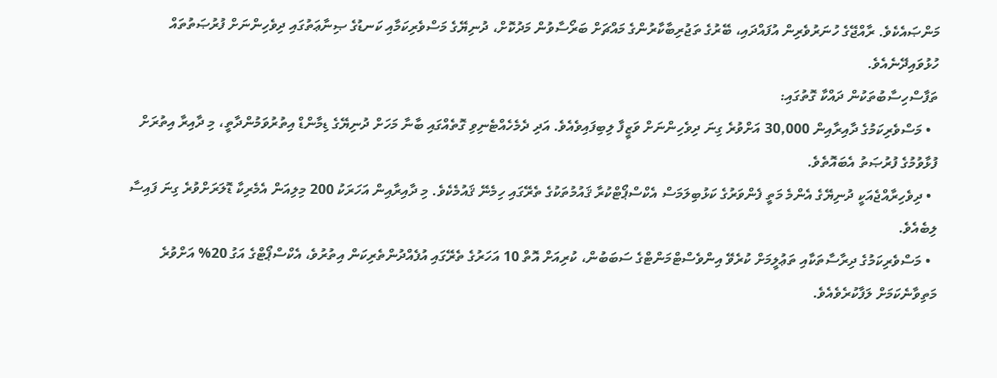މަންޞައެކެވެ. ރާއްޖޭގެ ހުނަރުވެރިން އުފައްދައި، ބޭރުގެ ތަޖުރިބާކާރުންގެ މައްޗަށް ބަރޯސާވުން މަދުކޮށް، ދުނިޔޭގެ މަސްވެރިކަމާއި ކަނޑުގެ ޞިނާޢަތުގައި ދިވެހިންނަށް ފުރުޞަތުތައް ހުޅުވައިދޭނެއެވެ.
ތަފާސްހިސާބުތަކުން ދައްކާ ގޮތުގައި:
  • މަސްވެރިކަމުގެ ދާއިރާއިން 30,000 އަށްވުރެ ގިނަ ދިވެހިންނަށް ވަޒީފާ ލިބިފައިވެއެވެ. އަދި ދެމެހެއްޓެނިވި ގޮތެއްގައި ބާނާ މަހަށް ދުނިޔޭގެ ޑިމާންޑް އިތުރުވަމުންދާތީ، މި ދާއިރާ އިތުރަށް ފުޅާވުމުގެ ފުރުޞަތު އެބައޮތެވެ.
  • ދިވެހިރާއްޖެއަކީ ދުނިޔޭގެ އެންމެ މަތީ ފެންވަރުގެ ކަޅުބިލަމަސް އެކްސްޕޯޓްކުރާ ޤައުމުތަކުގެ ތެރޭގައި ހިމެނޭ ޤައުމެކެވެ. މި ދާއިރާއިން އަހަރަކު 200 މިލިއަން އެމެރިކާ ޑޮލަރަށްވުރެ ގިނަ ފައިސާ ލިބެއެވެ.
  • މަސްވެރިކަމުގެ ދިރާސާތަކާއި ތަޢުލީމަށް ކުރެވޭ އިންވެސްޓްމަންޓްގެ ސަބަބުން، ކުރިއަށް އޮތް 10 އަހަރުގެ ތެރޭގައި އުފެއްދުންތެރިކަން އިތުރުވެ، އެކްސްޕޯޓްގެ އަގު 20% އަށްވުރެ މަތިވާނެކަމަށް ލަފާކުރެވެއެވެ.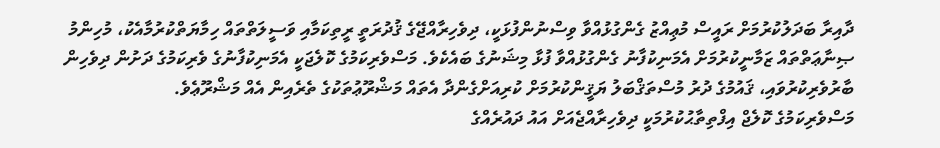ދާއިރާ ބަދަލުކުރުމަށް ރައީސް މުޢިއްޒު ގެންގުޅުއްވާ ވިސްނުންފުޅަކީ، ދިވެހިރާއްޖޭގެ ޤުދުރަތީ ރީތިކަމާއި ވަސީލަތްތައް ހިމާޔަތްކުރުމާއެކު، މުހިންމު ޞިނާޢަތްތައް ޒަމާނީކުރުމަށް އެމަނިކުފާނު ގެންގުޅުއްވާ ފުޅާ މިޝަނުގެ ބައެކެވެ. މަސްވެރިކަމުގެ ކޮލެޖަކީ އެމަނިކުފާނުގެ ވެރިކަމުގެ ދަށުން ދިވެހިން ބާރުވެރިކުރުވައި، ޤައުމުގެ ދުރު މުސްތަޤްބަލު ޔަޤީންކުރުމަށް ކުރިއަށްގެންދާ އެތައް މަޝްރޫޢުތަކުގެ ތެރެއިން އެއް މަޝްރޫޢެވެ.
މަސްވެރިކަމުގެ ކޮލެޖް އިފްތިތާޙުކުރުމަކީ ދިވެހިރާއްޖެއަށް އައު ދައުރެއްގެ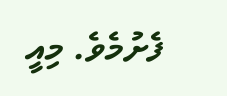ފެށުމެވެ. މިއީ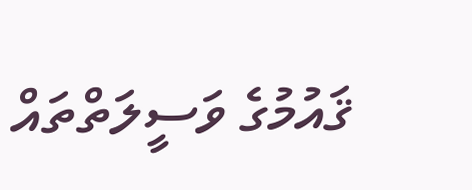ޤައުމުގެ ވަސީލަތްތައް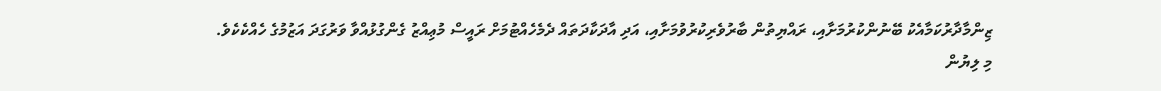ޒިންމާދާރުކަމާއެކު ބޭނުންކުރުމަށާއި، ރައްޔިތުން ބާރުވެރިކުރުވުމަށާއި، އަދި އާދަކާދަތައް ދެމެހެއްޓުމަށް ރައީސް މުޢިއްޒު ގެންގުޅުއްވާ ވަރުގަދަ އަޒުމުގެ ހެއްކެކެވެ.
މި ލިޔުން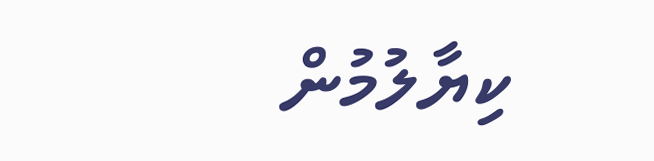ކިޔާލުމުން